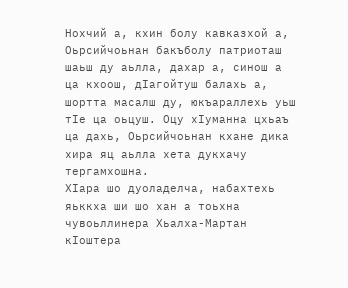Нохчий а, кхин болу кавказхой а, Оьрсийчоьнан бакъболу патриоташ шаьш ду аьлла, дахар а, синош а ца кхоош, дIагойтуш балахь а, шортта масалш ду, юкъараллехь уьш тIе ца оьцуш. Оцу хIуманна цхьаъ ца дахь, Оьрсийчоьнан кхане дика хира яц аьлла хета дукхачу тергамхошна.
ХIара шо дуоладелча, набахтехь яьккха ши шо хан а тоьхна чувоьллинера Хьалха-Мартан кIоштера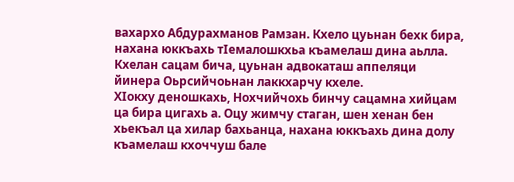вахархо Абдурахманов Рамзан. Кхело цуьнан бехк бира, нахана юккъахь тIемалошкхьа къамелаш дина аьлла. Кхелан сацам бича, цуьнан адвокаташ аппеляци йинера Оьрсийчоьнан лаккхарчу кхеле.
ХIокху деношкахь, Нохчийчохь бинчу сацамна хийцам ца бира цигахь а. Оцу жимчу стаган, шен хенан бен хьекъал ца хилар бахьанца, нахана юккъахь дина долу къамелаш кхоччуш бале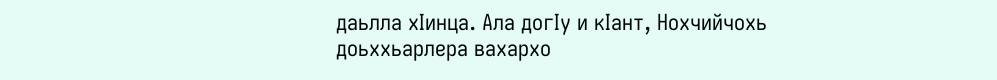даьлла хIинца. Ала догIу и кIант, Нохчийчохь доьххьарлера вахархо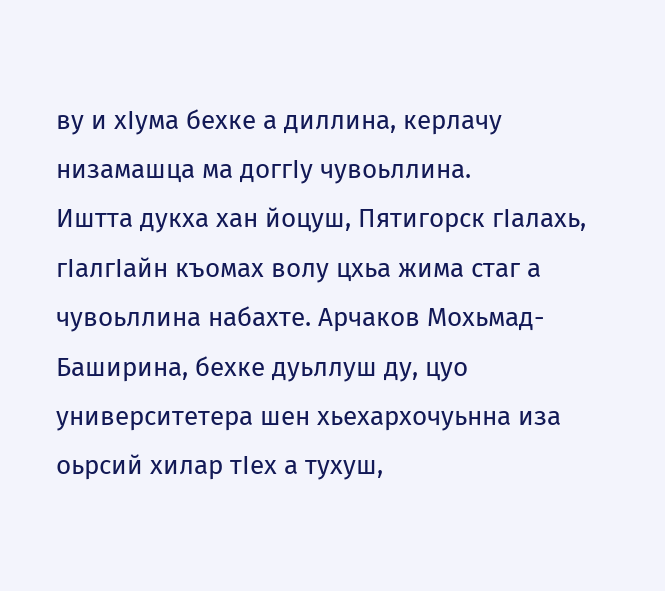ву и хIума бехке а диллина, керлачу низамашца ма доггIу чувоьллина.
Иштта дукха хан йоцуш, Пятигорск гIалахь, гIалгIайн къомах волу цхьа жима стаг а чувоьллина набахте. Арчаков Мохьмад-Баширина, бехке дуьллуш ду, цуо университетера шен хьехархочуьнна иза оьрсий хилар тIех а тухуш,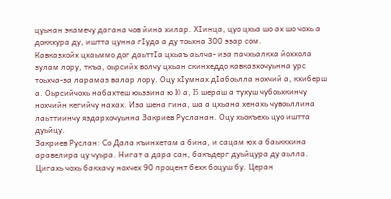цуьнан экамечу дагана чов йина хилар. ХIинца, цуо цхьа шо ах шо чохь а доккхура ду, иштта цунна гIуда а ду тоьхна 300 эзар сом.
Кавказхойх цхаьммо дог даьттIа цхьаъ аьлча- иза пачхьалкха йоххола зулам лору, ткъа, оьрсийх волчу цхьан скинхеддо кавказхочуьнна урс тоьхча-за ларамаз валар лору. Оцу хIумнах дIабоьлла нохчий а, кхиберш а. Оьрсийчохь набахтеш юьззина ю I0 а, I5 шераш а тухуш чубоьхкинчу нохчийн кегийчу нахах. Иза шена гина, ша а цхьана хенахь чувоьллина лаьттиинчу яздархочуьнна Закриев Русланан. Оцу хьокъехь цуо иштта дуьйцу.
Закриев Руслан: Со Дала къинхетам а бина, и сацам юх а баьккхина аравелира цу чуьра. Нигат а дара сан, бакъдерг дуьйцура ду аьлла. Цигахь чохь бакхачу нохчех 90 процент бехк боцуш бу. Церан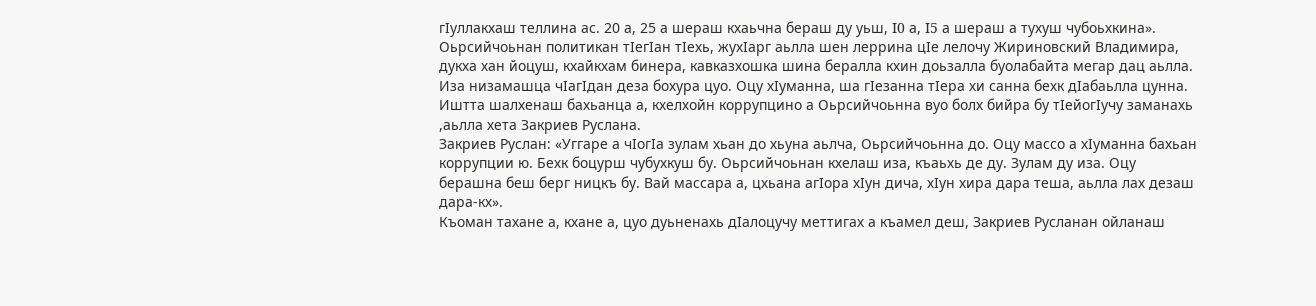гIуллакхаш теллина ас. 20 а, 25 а шераш кхаьчна бераш ду уьш, I0 а, I5 а шераш а тухуш чубоьхкина».
Оьрсийчоьнан политикан тIегIан тIехь, жухIарг аьлла шен леррина цIе лелочу Жириновский Владимира, дукха хан йоцуш, кхайкхам бинера, кавказхошка шина бералла кхин доьзалла буолабайта мегар дац аьлла. Иза низамашца чIагIдан деза бохура цуо. Оцу хIуманна, ша гIезанна тIера хи санна бехк дIабаьлла цунна. Иштта шалхенаш бахьанца а, кхелхойн коррупцино а Оьрсийчоьнна вуо болх бийра бу тIейогIучу заманахь ,аьлла хета Закриев Руслана.
Закриев Руслан: «Уггаре а чIогIа зулам хьан до хьуна аьлча, Оьрсийчоьнна до. Оцу массо а хIуманна бахьан коррупции ю. Бехк боцурш чубухкуш бу. Оьрсийчоьнан кхелаш иза, къаьхь де ду. Зулам ду иза. Оцу берашна беш берг ницкъ бу. Вай массара а, цхьана агIора хIун дича, хIун хира дара теша, аьлла лах дезаш дара-кх».
Къоман тахане а, кхане а, цуо дуьненахь дIалоцучу меттигах а къамел деш, Закриев Русланан ойланаш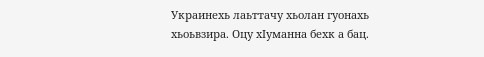Украинехь лаьттачу хьолан гуонахь хьоьвзира. Оцу хIуманна бехк а бац.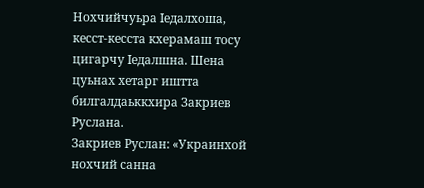Нохчийчуьра Iедалхоша, кесст-кесста кхерамаш тосу цигарчу Iедалшна. Шена цуьнах хетарг иштта билгалдаьккхира Закриев Руслана.
Закриев Руслан: «Украинхой нохчий санна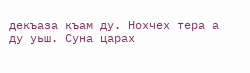декъаза къам ду. Нохчех тера а ду уьш. Суна царах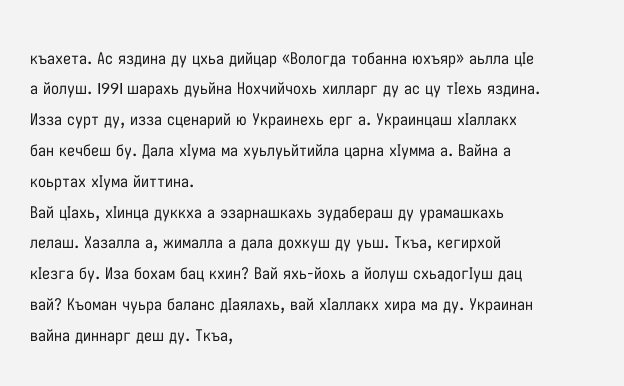къахета. Ас яздина ду цхьа дийцар «Вологда тобанна юхъяр» аьлла цIе а йолуш. I99I шарахь дуьйна Нохчийчохь хилларг ду ас цу тIехь яздина. Изза сурт ду, изза сценарий ю Украинехь ерг а. Украинцаш хIаллакх бан кечбеш бу. Дала хIума ма хуьлуьйтийла царна хIумма а. Вайна а коьртах хIума йиттина.
Вай цIахь, хIинца дуккха а эзарнашкахь зудабераш ду урамашкахь лелаш. Хазалла а, жималла а дала дохкуш ду уьш. Ткъа, кегирхой кIезга бу. Иза бохам бац кхин? Вай яхь-йохь а йолуш схьадогIуш дац вай? Къоман чуьра баланс дIаялахь, вай хIаллакх хира ма ду. Украинан вайна диннарг деш ду. Ткъа,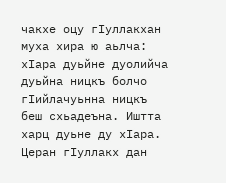чакхе оцу гIуллакхан муха хира ю аьлча: хIара дуьйне дуолийча дуьйна ницкъ болчо гIийлачуьнна ницкъ беш схьадеъна. Иштта харц дуьне ду хIара. Церан гIуллакх дан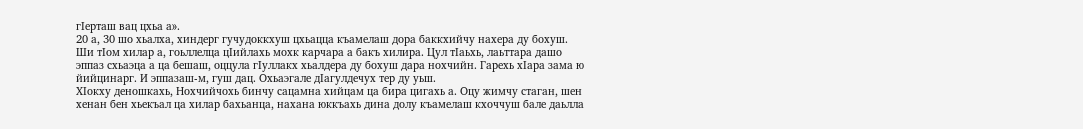гIерташ вац цхьа а».
20 а, 30 шо хьалха, хиндерг гучудоккхуш цхьацца къамелаш дора баккхийчу нахера ду бохуш. Ши тIом хилар а, гоьллелца цIийлахь мохк карчара а бакъ хилира. Цул тIаьхь, лаьттара дашо эппаз схьаэца а ца бешаш, оццула гIуллакх хьалдера ду бохуш дара нохчийн. Гарехь хIара зама ю йийцинарг. И эппазаш-м, гуш дац. Охьаэгале дIагулдечух тер ду уьш.
ХIокху деношкахь, Нохчийчохь бинчу сацамна хийцам ца бира цигахь а. Оцу жимчу стаган, шен хенан бен хьекъал ца хилар бахьанца, нахана юккъахь дина долу къамелаш кхоччуш бале даьлла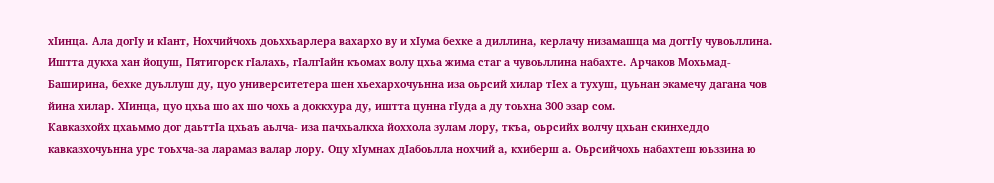хIинца. Ала догIу и кIант, Нохчийчохь доьххьарлера вахархо ву и хIума бехке а диллина, керлачу низамашца ма доггIу чувоьллина.
Иштта дукха хан йоцуш, Пятигорск гIалахь, гIалгIайн къомах волу цхьа жима стаг а чувоьллина набахте. Арчаков Мохьмад-Баширина, бехке дуьллуш ду, цуо университетера шен хьехархочуьнна иза оьрсий хилар тIех а тухуш, цуьнан экамечу дагана чов йина хилар. ХIинца, цуо цхьа шо ах шо чохь а доккхура ду, иштта цунна гIуда а ду тоьхна 300 эзар сом.
Кавказхойх цхаьммо дог даьттIа цхьаъ аьлча- иза пачхьалкха йоххола зулам лору, ткъа, оьрсийх волчу цхьан скинхеддо кавказхочуьнна урс тоьхча-за ларамаз валар лору. Оцу хIумнах дIабоьлла нохчий а, кхиберш а. Оьрсийчохь набахтеш юьззина ю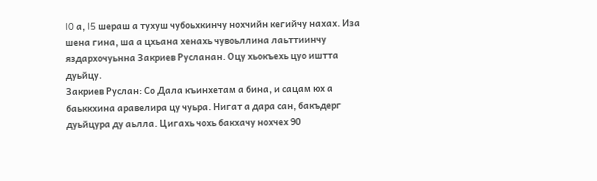I0 а, I5 шераш а тухуш чубоьхкинчу нохчийн кегийчу нахах. Иза шена гина, ша а цхьана хенахь чувоьллина лаьттиинчу яздархочуьнна Закриев Русланан. Оцу хьокъехь цуо иштта дуьйцу.
Закриев Руслан: Со Дала къинхетам а бина, и сацам юх а баьккхина аравелира цу чуьра. Нигат а дара сан, бакъдерг дуьйцура ду аьлла. Цигахь чохь бакхачу нохчех 90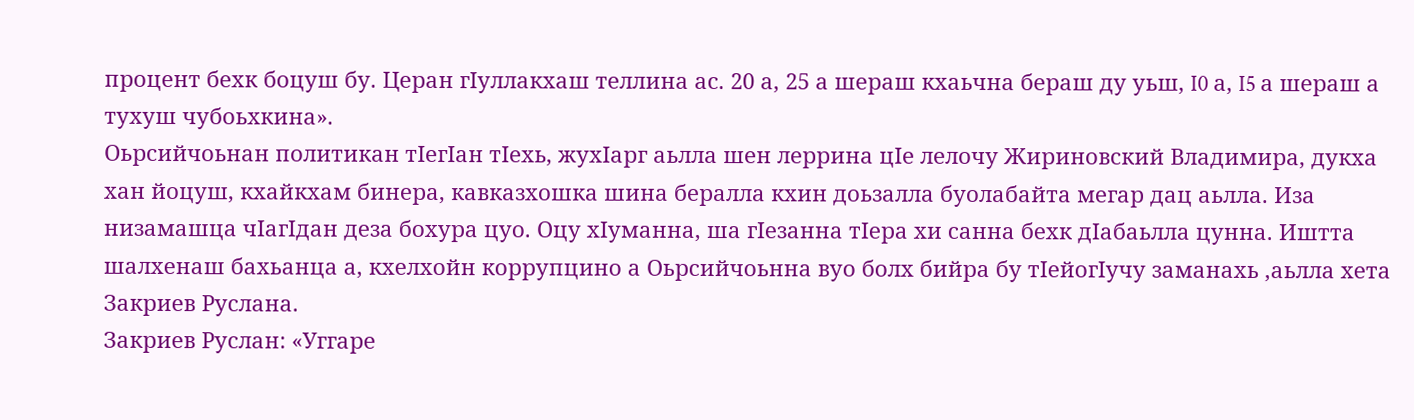процент бехк боцуш бу. Церан гIуллакхаш теллина ас. 20 а, 25 а шераш кхаьчна бераш ду уьш, I0 а, I5 а шераш а тухуш чубоьхкина».
Оьрсийчоьнан политикан тIегIан тIехь, жухIарг аьлла шен леррина цIе лелочу Жириновский Владимира, дукха хан йоцуш, кхайкхам бинера, кавказхошка шина бералла кхин доьзалла буолабайта мегар дац аьлла. Иза низамашца чIагIдан деза бохура цуо. Оцу хIуманна, ша гIезанна тIера хи санна бехк дIабаьлла цунна. Иштта шалхенаш бахьанца а, кхелхойн коррупцино а Оьрсийчоьнна вуо болх бийра бу тIейогIучу заманахь ,аьлла хета Закриев Руслана.
Закриев Руслан: «Уггаре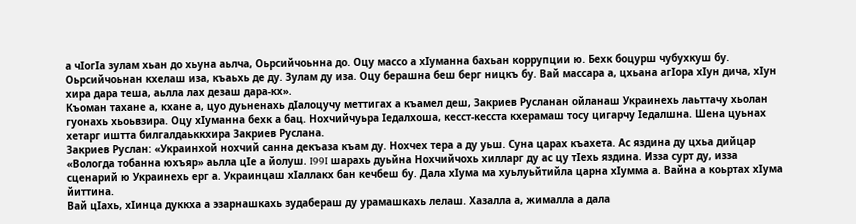а чIогIа зулам хьан до хьуна аьлча, Оьрсийчоьнна до. Оцу массо а хIуманна бахьан коррупции ю. Бехк боцурш чубухкуш бу. Оьрсийчоьнан кхелаш иза, къаьхь де ду. Зулам ду иза. Оцу берашна беш берг ницкъ бу. Вай массара а, цхьана агIора хIун дича, хIун хира дара теша, аьлла лах дезаш дара-кх».
Къоман тахане а, кхане а, цуо дуьненахь дIалоцучу меттигах а къамел деш, Закриев Русланан ойланаш Украинехь лаьттачу хьолан гуонахь хьоьвзира. Оцу хIуманна бехк а бац. Нохчийчуьра Iедалхоша, кесст-кесста кхерамаш тосу цигарчу Iедалшна. Шена цуьнах хетарг иштта билгалдаьккхира Закриев Руслана.
Закриев Руслан: «Украинхой нохчий санна декъаза къам ду. Нохчех тера а ду уьш. Суна царах къахета. Ас яздина ду цхьа дийцар «Вологда тобанна юхъяр» аьлла цIе а йолуш. I99I шарахь дуьйна Нохчийчохь хилларг ду ас цу тIехь яздина. Изза сурт ду, изза сценарий ю Украинехь ерг а. Украинцаш хIаллакх бан кечбеш бу. Дала хIума ма хуьлуьйтийла царна хIумма а. Вайна а коьртах хIума йиттина.
Вай цIахь, хIинца дуккха а эзарнашкахь зудабераш ду урамашкахь лелаш. Хазалла а, жималла а дала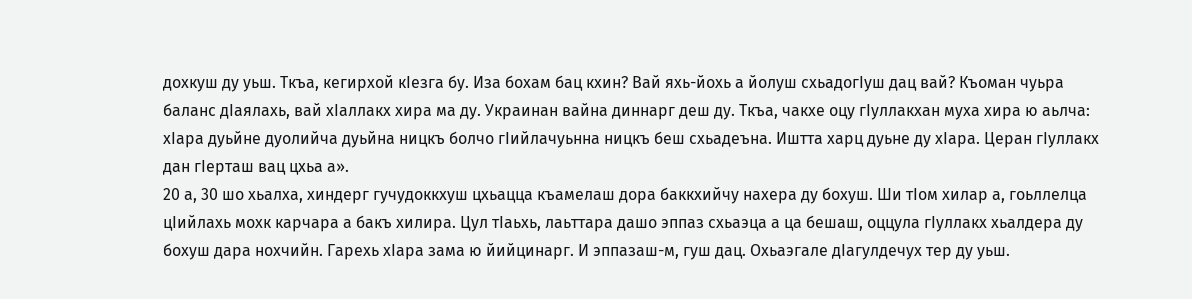дохкуш ду уьш. Ткъа, кегирхой кIезга бу. Иза бохам бац кхин? Вай яхь-йохь а йолуш схьадогIуш дац вай? Къоман чуьра баланс дIаялахь, вай хIаллакх хира ма ду. Украинан вайна диннарг деш ду. Ткъа, чакхе оцу гIуллакхан муха хира ю аьлча: хIара дуьйне дуолийча дуьйна ницкъ болчо гIийлачуьнна ницкъ беш схьадеъна. Иштта харц дуьне ду хIара. Церан гIуллакх дан гIерташ вац цхьа а».
20 а, 30 шо хьалха, хиндерг гучудоккхуш цхьацца къамелаш дора баккхийчу нахера ду бохуш. Ши тIом хилар а, гоьллелца цIийлахь мохк карчара а бакъ хилира. Цул тIаьхь, лаьттара дашо эппаз схьаэца а ца бешаш, оццула гIуллакх хьалдера ду бохуш дара нохчийн. Гарехь хIара зама ю йийцинарг. И эппазаш-м, гуш дац. Охьаэгале дIагулдечух тер ду уьш.